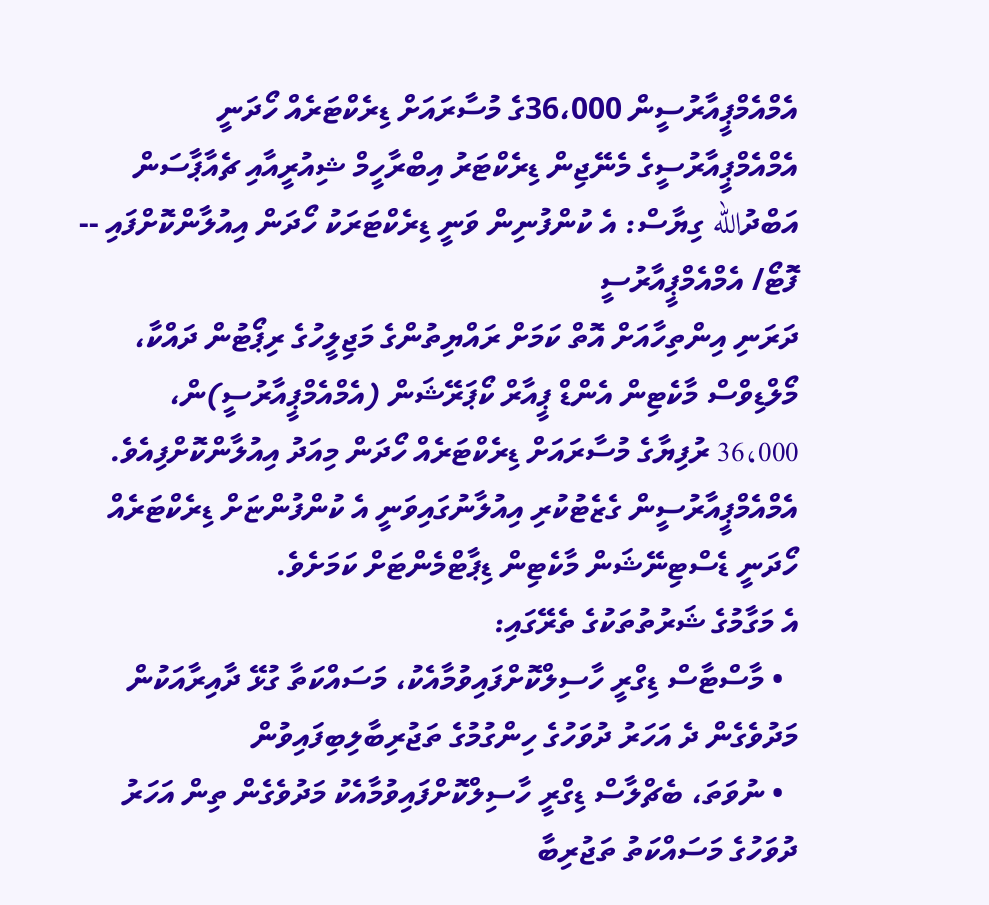އެމްއެމްޕީއާރުސީން 36،000ގެ މުސާރައަށް ޑިރެކްޓަރެއް ހޯދަނީ
އެމްއެމްޕީއާރުސީގެ މެނޭޖިން ޑިރެކްޓަރު އިބްރާހީމް ޝިއުރީއާއި ޗެއާޕާސަން އަބްދުالله ގިޔާސް: އެ ކުންފުނިން ވަނީ ޑިރެކްޓަރަކު ހޯދަން އިއުލާންކޮށްފައި -- ފޮޓޯ/ އެމްއެމްޕީއާރުސީ
ދަރަނި އިންތިހާއަށް އޮތް ކަމަށް ރައްޔިތުންގެ މަޖިލީހުގެ ރިޕޯޓުން ދައްކާ، މޯލްޑިވްސް މާކެޓިން އެންޑް ޕީއާރް ކޯޕަރޭޝަން (އެމްއެމްޕީއާރުސީ)ން، 36،000 ރުފިޔާގެ މުސާރައަށް ޑިރެކްޓަރެއް ހޯދަން މިއަދު އިއުލާންކޮށްފިއެވެ.
އެމްއެމްޕީއާރުސީން ގެޒެޓުކުރި އިއުލާނުގައިވަނީ އެ ކުންފުންޏަށް ޑިރެކްޓަރެއް ހޯދަނީ ޑެސްޓިނޭޝަން މާކެޓިން ޑިޕާޓްމެންޓަށް ކަމަށެވެ.
އެ މަގާމުގެ ޝަރުތުތަކުގެ ތެރޭގައި:
  • މާސްޓާސް ޑިގްރީ ހާސިލްކޮށްފައިވުމާއެކު، މަސައްކަތާ ގުޅޭ ދާއިރާއަކުން މަދުވެގެން ދެ އަހަރު ދުވަހުގެ ހިންގުމުގެ ތަޖުރިބާލިބިފައިވުން
  • ނުވަތަ، ބެޗްލާސް ޑިގްރީ ހާސިލްކޮށްފައިވުމާއެކު މަދުވެގެން ތިން އަހަރު ދުވަހުގެ މަސައްކަތު ތަޖުރިބާ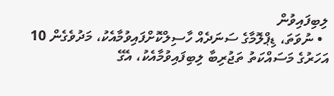ލިބިފައިވުން
  • ނުވަތަ، ޑިޕްލޮމާގެ ސަނަދެއް ހާސިލްކޮށްފައިވުމާއެކު، މަދުވެގެން 10 އަހަރުގެ މަސައްކަތު ތަޖުރިބާ ލިބިފައިވުމާއެކު، އެގޭ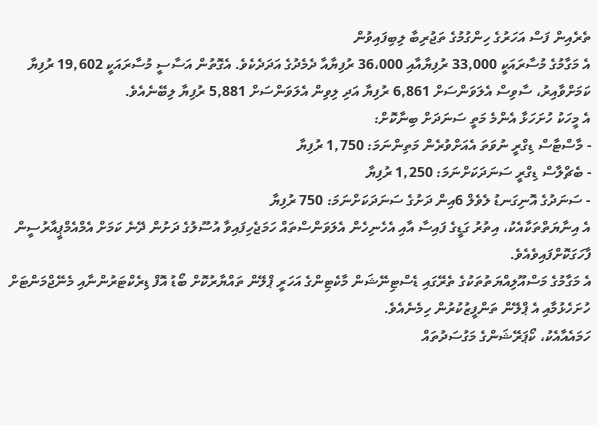ތެރެއިން ފަސް އަހަރުގެ ހިންގުމުގެ ތަޖުރިބާ ލިބިފައިވުން
އެ މަގާމުގެ މުސާރައަކީ 33,000 ރުފިޔާއާއި 36،000 ރުފިޔާއާ ދެމެދުގެ އަދަދެކެވެ. އެގޮތުން އަސާސީ މުސާރައަކީ 19,602 ރުފިޔާ ކަމަށްވާއިރު، ސާވިސް އެލަވަންސަށް 6,861 ރުފިޔާ އަދި ލިވިން އެލަވަންސަށް 5,881 ރުފިޔާ ލިބޭނެއެވެ.
އެ މީހަކު ހުށަހަޅާ އެންމެ މަތީ ސަނަދަށް ބިނާކޮށް:
- މާސްޓާސް ޑިގްރީ ނުވަތަ އެއަށްވުރެން މަތިންނަމަ: 1,750 ރުފިޔާ
- ބެޗްލާސް ޑިގްރީ ސަނަދަކަށްނަމަ: 1,250 ރުފިޔާ
- ސަނަދުގެ އޮނިގަނޑު ލެވެލް 6އިން ދަށުގެ ސަނަދަކަށްނަމަ: 750 ރުފިޔާ
އެ އިނާޔަތްތަކާއެކު، އިތުރު ގަޑީގެ ފައިސާ އާއި އެހެނިހެން އެލަވަންސްތައް ހަމަޖެހިފައިވާ އުސޫލުގެ ދަށުން ދޭނެ ކަމަށް އެމްއެމްޕީއާރުސީން ފާހަގަކޮށްފައިވެއެވެ.
އެ މަގާމުގެ މަސްއޫލިއްޔަތުތަކުގެ ތެރޭގައި ޑެސްޓިނޭޝަން މާކެޓިންގެ އަހަރީ ޕްލޭން ތައްޔާރުކޮށް ބޯޑު އޮފް ޑިރެކްޓަރުންނާއި މެނޭޖްމަންޓަށް ހުށަހެޅުމާއި އެ ޕްލޭން ތަންފީޒުކުރުން ހިމެނެއެވެ.
ހަމައެއާއެކު، ކޯޕަރޭޝަންގެ މަގުސަދުތައް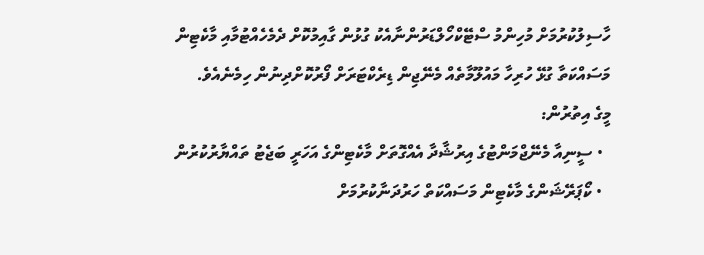ހާސިލުކުރުމަށް މުހިންމު ސްޓޭކްހޯލްޑަރުންނާއެކު ގުޅުން ގާއިމުކޮށް ދެމެހެއްޓުމާއި މާކެޓިން މަސައްކަތާ ގުޅޭ ހުރިހާ މައުލޫމާތެއް މެނޭޖިން ޑިރެކްޓަރަށް ފޯރުކޮށްދިނުން ހިމެނެއެވެ.
މީގެ އިތުރުން:
  • ސީނިއާ މެނޭޖްމަންޓުގެ އިރުޝާދާ އެއްގޮތަށް މާކެޓިންގެ އަހަރީ ބަޖެޓު ތައްޔާރުކުރުން
  • ކޯޕަރޭޝަންގެ މާކެޓިން މަސައްކަތް ހަރުދަނާކުރުމަށް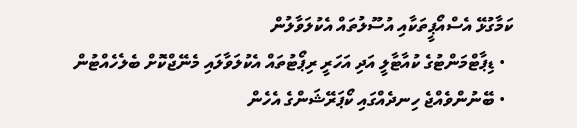ކަމާގުޅޭ އެސްއޯޕީތަކާއި އުސޫލުތައް އެކުލަވާލުން
  • ޑިޕާޓްމަންޓުގެ ކުއާޓާލީ އަދި އަހަރީ ރިޕޯޓުތައް އެކުލަވާލައި މެނޭޖްކޮށް ބެލެހެއްޓުން
  • ބޭނުންވެއްޖެ ހިނދެއްގައި ކޯޕަރޭޝަންގެ އެހެން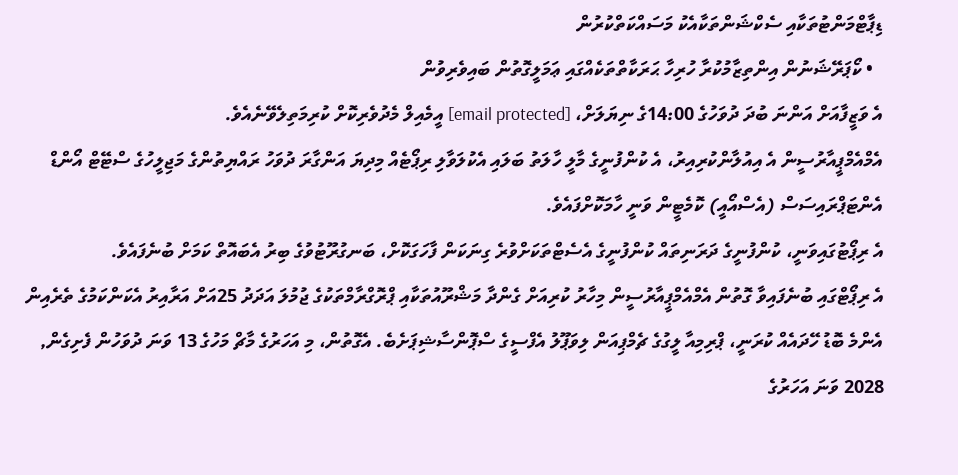ޑިޕާޓްމަންޓުތަކާއި ސެކްޝަންތަކާއެކު މަސައްކަތްކުރުން
  • ކޯޕަރޭޝަނުން އިންތިޒާމުކުރާ ހުރިހާ ޙަރަކާތްތަކެއްގައި ޢަމަލީގޮތުން ބައިވެރިވުން
އެ ވަޒީފާއަށް އަންނަ ބުދަ ދުވަހުގެ 14:00ގެ ނިޔަލަށް، [email protected] އީމެއިލް މެދުވެރިކޮށް ކުރިމަތިލެވޭނެއެވެ.
އެމްއެމްޕީއާރުސީން އެ އިއުލާންކުރިއިރު، އެ ކުންފުނީގެ މާލީ ހާލަތު ބަލައި އެކުލަވާލި ރިޕޯޓެއް މިދިޔަ އަންގާރަ ދުވަހު ރައްޔިތުންގެ މަޖިލީހުގެ ސްޓޭޓް އޯންޑް އެންޓަޕްރައިސަސް (އެސްއޯއީ) ކޮމެޓީން ވަނީ ހާމަކޮށްފައެވެ.
އެ ރިޕޯޓުގައިވަނީ، ކުންފުނީގެ ދަރަނިތައް ކުންފުނީގެ އެސެޓްތަކަށްވުރެ ގިނަކަން ފާހަގަކޮށް، ބަނގުރޫޓުވުގެ ބިރު އެބައޮތް ކަމަށް ބުނެފައެވެ.
އެ ރިޕޯޓްގައި ބުނެފައިވާ ގޮތުން އެމްއެމްޕީއާރުސީން މިހާރު ކުރިއަށް ގެންދާ މަޝްރޫއުތަކާއި ޕްރޮގްރާމްތަކުގެ ޖުމުލަ އަދަދު 25އަށް އަރާއިރު އެކަންކަމުގެ ތެރެއިން އެންމެ ބޮޑު ހޭދައެއް ކުރަނީ، ޕްރިމިއާ ލީގުގެ ޗެމްޕިއަން ލިވަޕޫލު އެފްސީގެ ސްޕޮންސާޝިޕަށެބެ. އެގޮތުން، މި އަހަރުގެ މާޗް މަހުގެ 13 ވަނަ ދުވަހުން ފެށިގެން, 2028 ވަނަ އަހަރުގެ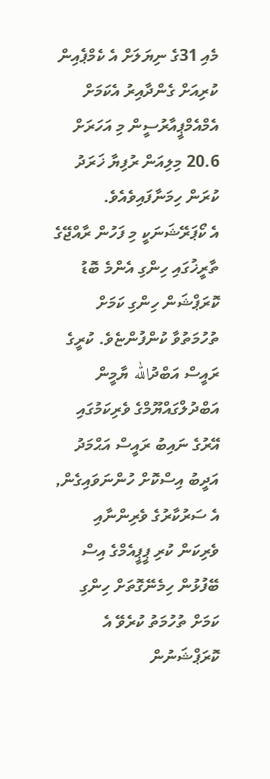މެއި 31ގެ ނިޔަލަށް އެ ކެމްޕެއިން ކުރިއަށް ގެންދާއިރު އެކަމަށް އެމްއެމްޕީއާރުސީން މި އަހަރަށް 20.6 މިލިއަން ރުފިޔާ ޚަރަދު ކުރަން ހިމަނާފައިވެއެވެ.
އެ ކޯޕަރޭޝަނަކީ މި ފަހުން ރާއްޖޭގެ ތާރީޚުގައި ހިންގި އެންމެ ބޮޑު ކޮރަޕްޝަން ހިންގި ކަމަށް ތުހުމަތުވާ ކުންފުންޏެވެ. ކުރީގެ ރައީސް އަބްދުالله ޔާމީން އަބްދުލްގައްޔޫމްގެ ވެރިކަމުގައި އޭރުގެ ނައިބު ރައީސް އަޙްމަދު އަދީބު އިސްކޮށް ހުންނަވައިގެން, އެ ސަރުކާރުގެ ވެރިންނާއި ވެރިކަން ކުރި ޕީޕީއެމްގެ އިސް ބޭފުޅުން ހިމެނޭގޮތަށް ހިންގި ކަމަށް ތުހުމަތު ކުރެވޭ އެ ކޮރަޕްޝަނުން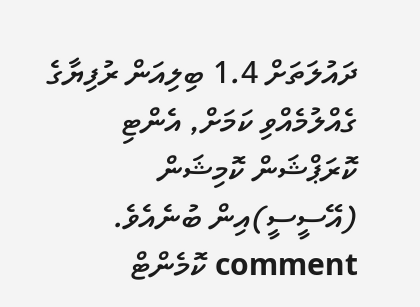ދައުލަތަށް 1.4 ބިލިއަން ރުފިޔާގެ ގެއްލުމެއްވި ކަމަށް, އެންޓި ކޮރަޕްޝަން ކޮމިޝަން (އޭސީސީ)އިން ބުނެއެވެ.
comment ކޮމެންޓް